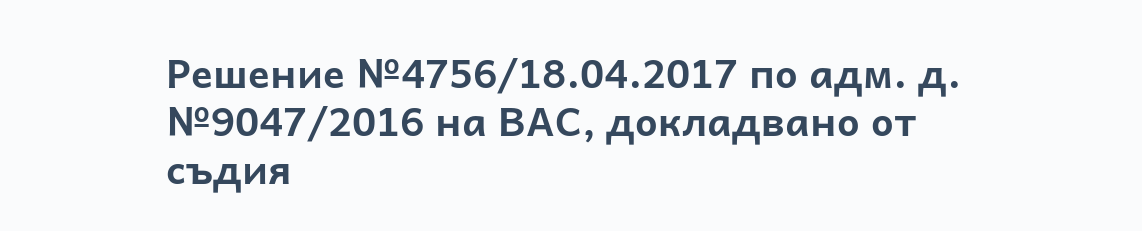Решение №4756/18.04.2017 по адм. д. №9047/2016 на ВАС, докладвано от съдия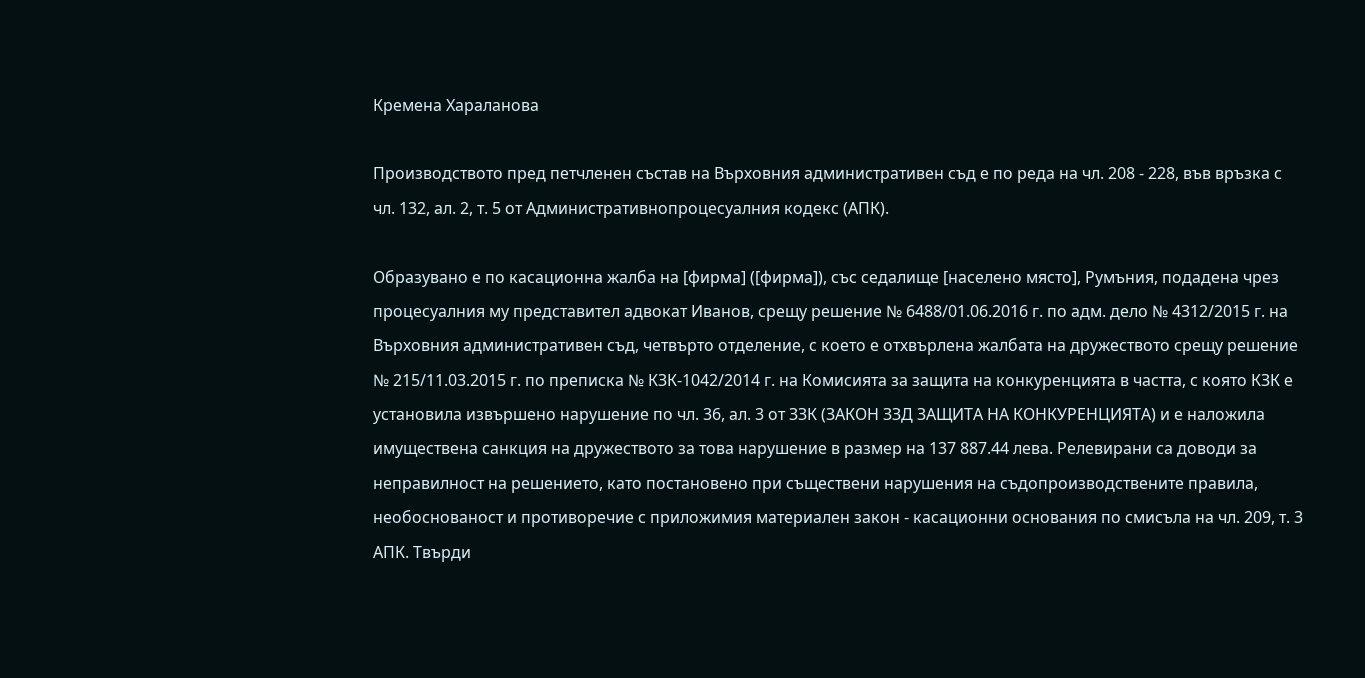Кремена Хараланова

Производството пред петчленен състав на Върховния административен съд е по реда на чл. 208 - 228, във връзка с чл. 132, ал. 2, т. 5 от Административнопроцесуалния кодекс (АПК).

Образувано е по касационна жалба на [фирма] ([фирма]), със седалище [населено място], Румъния, подадена чрез процесуалния му представител адвокат Иванов, срещу решение № 6488/01.06.2016 г. по адм. дело № 4312/2015 г. на Върховния административен съд, четвърто отделение, с което е отхвърлена жалбата на дружеството срещу решение № 215/11.03.2015 г. по преписка № КЗК-1042/2014 г. на Комисията за защита на конкуренцията в частта, с която КЗК е установила извършено нарушение по чл. 36, ал. 3 от ЗЗК (ЗАКОН ЗЗД ЗАЩИТА НА КОНКУРЕНЦИЯТА) и е наложила имуществена санкция на дружеството за това нарушение в размер на 137 887.44 лева. Релевирани са доводи за неправилност на решението, като постановено при съществени нарушения на съдопроизводствените правила, необоснованост и противоречие с приложимия материален закон - касационни основания по смисъла на чл. 209, т. 3 АПК. Твърди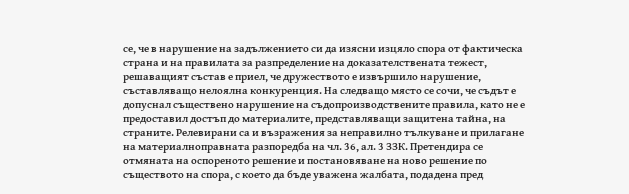се, че в нарушение на задължението си да изясни изцяло спора от фактическа страна и на правилата за разпределение на доказателствената тежест, решаващият състав е приел, че дружеството е извършило нарушение, съставляващо нелоялна конкуренция. На следващо място се сочи, че съдът е допуснал съществено нарушение на съдопроизводствените правила, като не е предоставил достъп до материалите, представляващи защитена тайна, на страните. Релевирани са и възражения за неправилно тълкуване и прилагане на материалноправната разпоредба на чл. 36, ал. 3 ЗЗК. Претендира се отмяната на оспореното решение и постановяване на ново решение по съществото на спора, с което да бъде уважена жалбата, подадена пред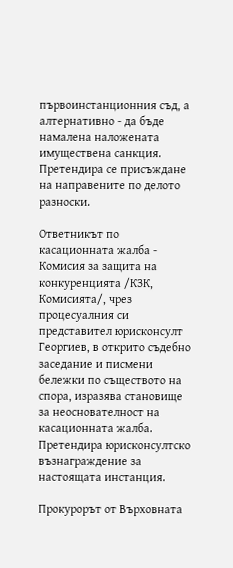първоинстанционния съд, а алтернативно - да бъде намалена наложената имуществена санкция. Претендира се присъждане на направените по делото разноски.

Ответникът по касационната жалба - Комисия за защита на конкуренцията /КЗК, Комисията/, чрез процесуалния си представител юрисконсулт Георгиев, в открито съдебно заседание и писмени бележки по съществото на спора, изразява становище за неоснователност на касационната жалба. Претендира юрисконсултско възнаграждение за настоящата инстанция.

Прокурорът от Върховната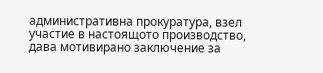административна прокуратура, взел участие в настоящото производство, дава мотивирано заключение за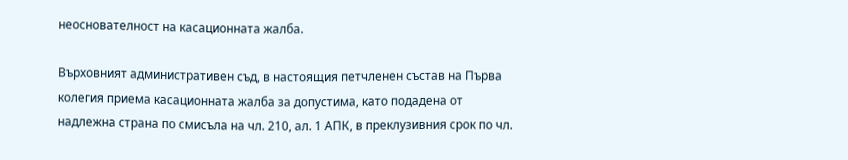неоснователност на касационната жалба.

Върховният административен съд, в настоящия петчленен състав на Първа колегия приема касационната жалба за допустима, като подадена от надлежна страна по смисъла на чл. 210, ал. 1 АПК, в преклузивния срок по чл.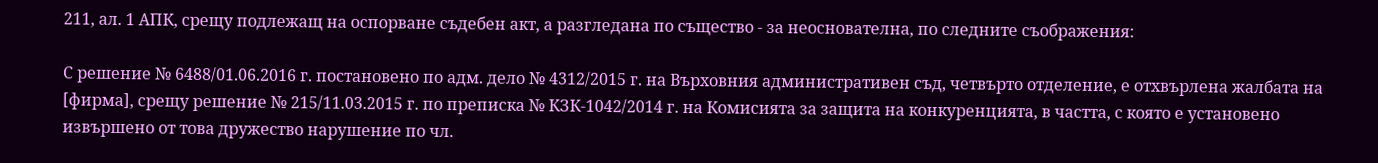211, ал. 1 АПК, срещу подлежащ на оспорване съдебен акт, а разгледана по същество - за неоснователна, по следните съображения:

С решение № 6488/01.06.2016 г. постановено по адм. дело № 4312/2015 г. на Върховния административен съд, четвърто отделение, е отхвърлена жалбата на [фирма], срещу решение № 215/11.03.2015 г. по преписка № КЗК-1042/2014 г. на Комисията за защита на конкуренцията, в частта, с която е установено извършено от това дружество нарушение по чл.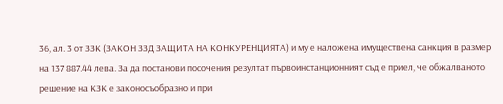36, ал. 3 от ЗЗК (ЗАКОН ЗЗД ЗАЩИТА НА КОНКУРЕНЦИЯТА) и му е наложена имуществена санкция в размер на 137 887.44 лева. За да постанови посочения резултат първоинстанционният съд е приел, че обжалваното решение на КЗК е законосъобразно и при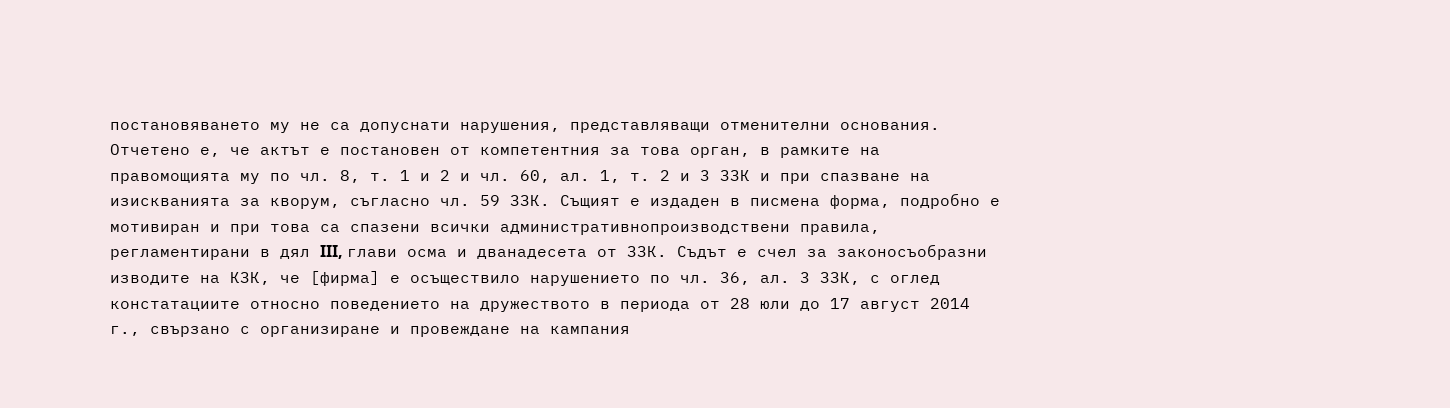постановяването му не са допуснати нарушения, представляващи отменителни основания. Отчетено е, че актът е постановен от компетентния за това орган, в рамките на правомощията му по чл. 8, т. 1 и 2 и чл. 60, ал. 1, т. 2 и 3 ЗЗК и при спазване на изискванията за кворум, съгласно чл. 59 ЗЗК. Същият е издаден в писмена форма, подробно е мотивиран и при това са спазени всички административнопроизводствени правила, регламентирани в дял III, глави осма и дванадесета от ЗЗК. Съдът е счел за законосъобразни изводите на КЗК, че [фирма] е осъществило нарушението по чл. 36, ал. 3 ЗЗК, с оглед констатациите относно поведението на дружеството в периода от 28 юли до 17 август 2014 г., свързано с организиране и провеждане на кампания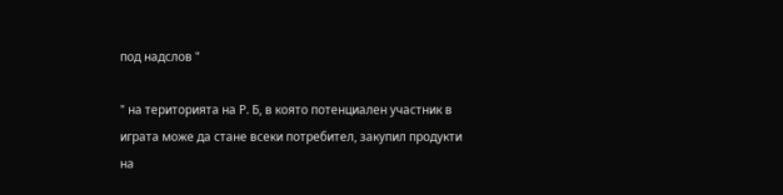под надслов "

" на територията на Р. Б, в която потенциален участник в играта може да стане всеки потребител, закупил продукти на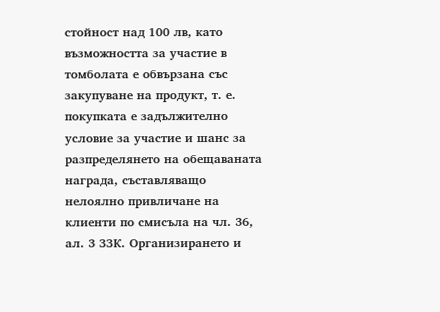стойност над 100 лв, като възможността за участие в томболата е обвързана със закупуване на продукт, т. е. покупката е задължително условие за участие и шанс за разпределянето на обещаваната награда, съставляващо нелоялно привличане на клиенти по смисъла на чл. 36, ал. 3 ЗЗК. Организирането и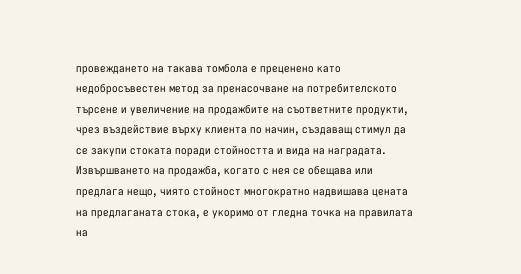провеждането на такава томбола е преценено като недобросъвестен метод за пренасочване на потребителското търсене и увеличение на продажбите на съответните продукти, чрез въздействие върху клиента по начин, създаващ стимул да се закупи стоката поради стойността и вида на наградата. Извършването на продажба, когато с нея се обещава или предлага нещо, чиято стойност многократно надвишава цената на предлаганата стока, е укоримо от гледна точка на правилата на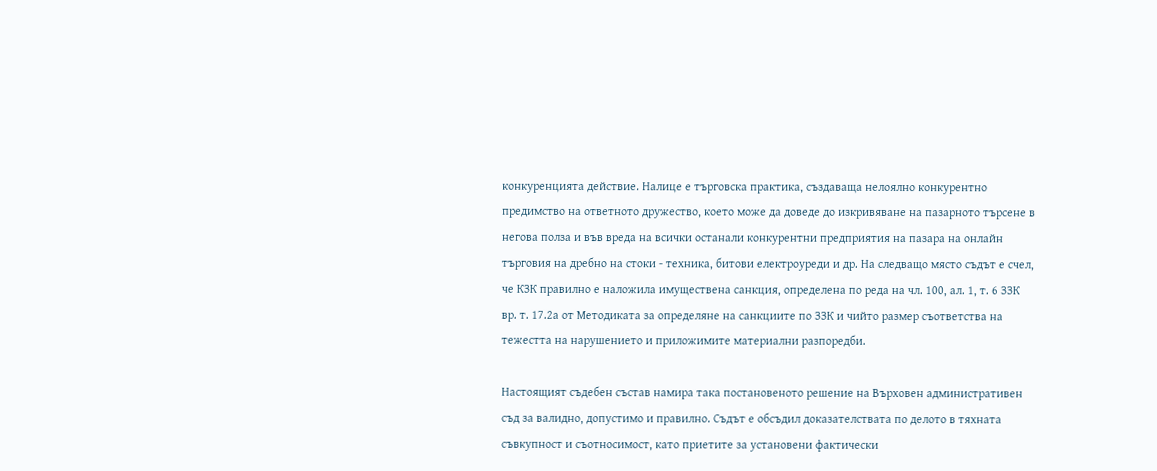конкуренцията действие. Налице е търговска практика, създаваща нелоялно конкурентно предимство на ответното дружество, което може да доведе до изкривяване на пазарното търсене в негова полза и във вреда на всички останали конкурентни предприятия на пазара на онлайн търговия на дребно на стоки - техника, битови електроуреди и др. На следващо място съдът е счел, че КЗК правилно е наложила имуществена санкция, определена по реда на чл. 100, ал. 1, т. 6 ЗЗК вр. т. 17.2а от Методиката за определяне на санкциите по ЗЗК и чийто размер съответства на тежестта на нарушението и приложимите материални разпоредби.

Настоящият съдебен състав намира така постановеното решение на Върховен административен съд за валидно, допустимо и правилно. Съдът е обсъдил доказателствата по делото в тяхната съвкупност и съотносимост, като приетите за установени фактически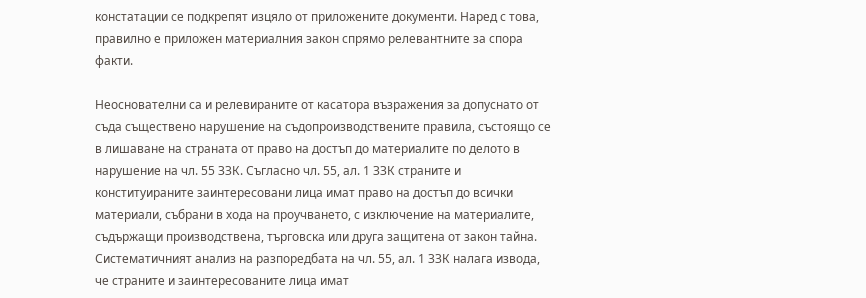констатации се подкрепят изцяло от приложените документи. Наред с това, правилно е приложен материалния закон спрямо релевантните за спора факти.

Неоснователни са и релевираните от касатора възражения за допуснато от съда съществено нарушение на съдопроизводствените правила, състоящо се в лишаване на страната от право на достъп до материалите по делото в нарушение на чл. 55 ЗЗК. Съгласно чл. 55, ал. 1 ЗЗК страните и конституираните заинтересовани лица имат право на достъп до всички материали, събрани в хода на проучването, с изключение на материалите, съдържащи производствена, търговска или друга защитена от закон тайна. Систематичният анализ на разпоредбата на чл. 55, ал. 1 ЗЗК налага извода, че страните и заинтересованите лица имат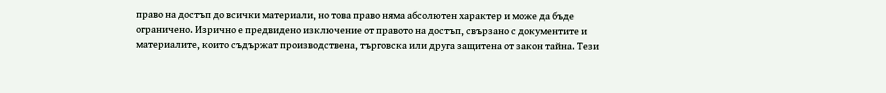право на достъп до всички материали, но това право няма абсолютен характер и може да бъде ограничено. Изрично е предвидено изключение от правото на достъп, свързано с документите и материалите, които съдържат производствена, търговска или друга защитена от закон тайна. Тези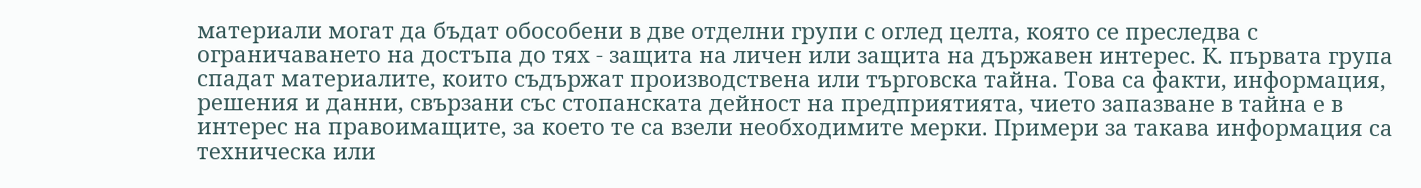материали могат да бъдат обособени в две отделни групи с оглед целта, която се преследва с ограничаването на достъпа до тях - защита на личен или защита на държавен интерес. К. първата група спадат материалите, които съдържат производствена или търговска тайна. Това са факти, информация, решения и данни, свързани със стопанската дейност на предприятията, чието запазване в тайна е в интерес на правоимащите, за което те са взели необходимите мерки. Примери за такава информация са техническа или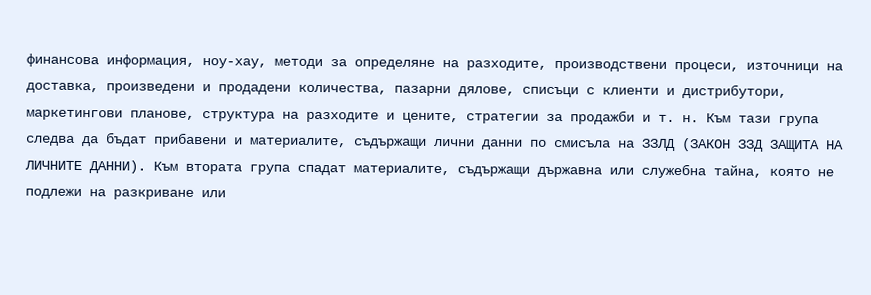финансова информация, ноу-хау, методи за определяне на разходите, производствени процеси, източници на доставка, произведени и продадени количества, пазарни дялове, списъци с клиенти и дистрибутори, маркетингови планове, структура на разходите и цените, стратегии за продажби и т. н. Към тази група следва да бъдат прибавени и материалите, съдържащи лични данни по смисъла на ЗЗЛД (ЗАКОН ЗЗД ЗАЩИТА НА ЛИЧНИТЕ ДАННИ). Към втората група спадат материалите, съдържащи държавна или служебна тайна, която не подлежи на разкриване или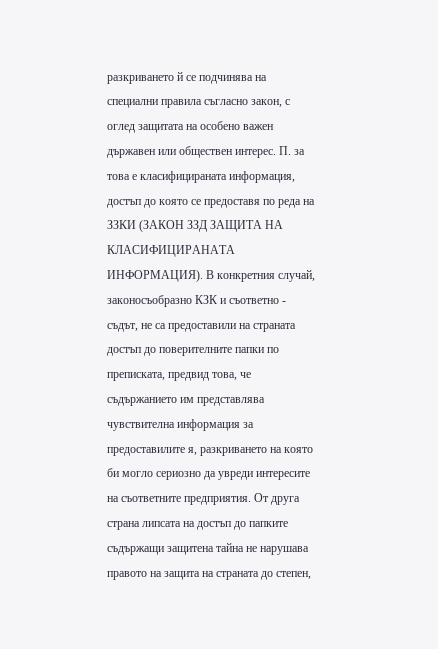разкриването й се подчинява на специални правила съгласно закон, с оглед защитата на особено важен държавен или обществен интерес. П. за това е класифицираната информация, достъп до която се предоставя по реда на ЗЗКИ (ЗАКОН ЗЗД ЗАЩИТА НА КЛАСИФИЦИРАНАТА ИНФОРМАЦИЯ). В конкретния случай, законосъобразно КЗК и съответно - съдът, не са предоставили на страната достъп до поверителните папки по преписката, предвид това, че съдържанието им представлява чувствителна информация за предоставилите я, разкриването на която би могло сериозно да увреди интересите на съответните предприятия. От друга страна липсата на достъп до папките съдържащи защитена тайна не нарушава правото на защита на страната до степен,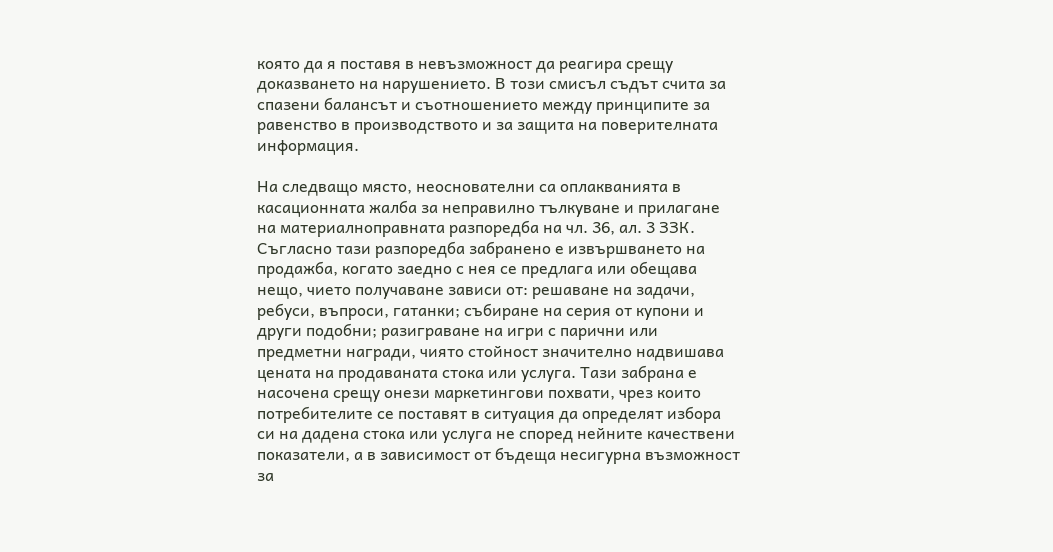която да я поставя в невъзможност да реагира срещу доказването на нарушението. В този смисъл съдът счита за спазени балансът и съотношението между принципите за равенство в производството и за защита на поверителната информация.

На следващо място, неоснователни са оплакванията в касационната жалба за неправилно тълкуване и прилагане на материалноправната разпоредба на чл. 36, ал. 3 ЗЗК. Съгласно тази разпоредба забранено е извършването на продажба, когато заедно с нея се предлага или обещава нещо, чието получаване зависи от: решаване на задачи, ребуси, въпроси, гатанки; събиране на серия от купони и други подобни; разиграване на игри с парични или предметни награди, чиято стойност значително надвишава цената на продаваната стока или услуга. Тази забрана е насочена срещу онези маркетингови похвати, чрез които потребителите се поставят в ситуация да определят избора си на дадена стока или услуга не според нейните качествени показатели, а в зависимост от бъдеща несигурна възможност за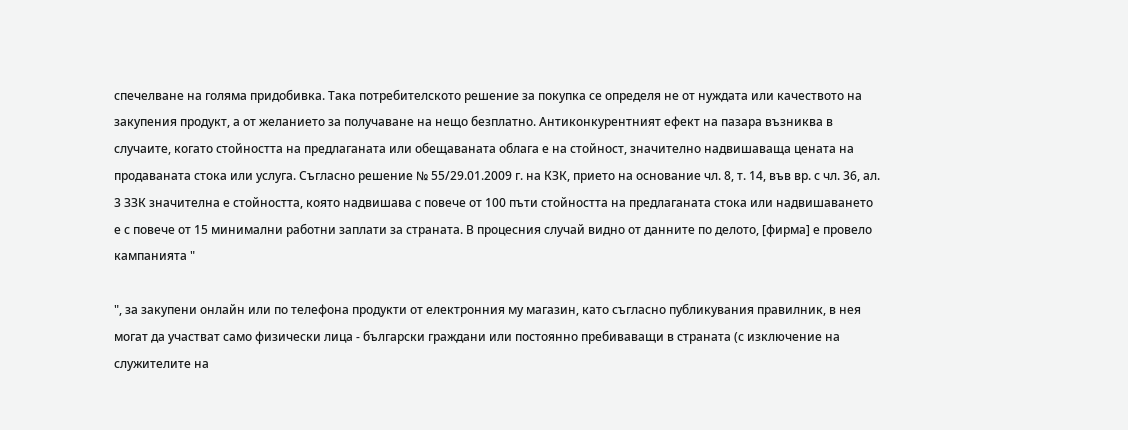спечелване на голяма придобивка. Така потребителското решение за покупка се определя не от нуждата или качеството на закупения продукт, а от желанието за получаване на нещо безплатно. Антиконкурентният ефект на пазара възниква в случаите, когато стойността на предлаганата или обещаваната облага е на стойност, значително надвишаваща цената на продаваната стока или услуга. Съгласно решение № 55/29.01.2009 г. на КЗК, прието на основание чл. 8, т. 14, във вр. с чл. 36, ал. 3 ЗЗК значителна е стойността, която надвишава с повече от 100 пъти стойността на предлаганата стока или надвишаването е с повече от 15 минимални работни заплати за страната. В процесния случай видно от данните по делото, [фирма] е провело кампанията "

", за закупени онлайн или по телефона продукти от електронния му магазин, като съгласно публикувания правилник, в нея могат да участват само физически лица - български граждани или постоянно пребиваващи в страната (с изключение на служителите на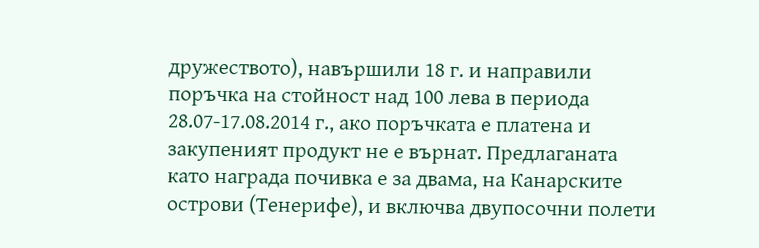дружеството), навършили 18 г. и направили поръчка на стойност над 100 лева в периода 28.07-17.08.2014 г., ако поръчката е платена и закупеният продукт не е върнат. Предлаганата като награда почивка е за двама, на Канарските острови (Тенерифе), и включва двупосочни полети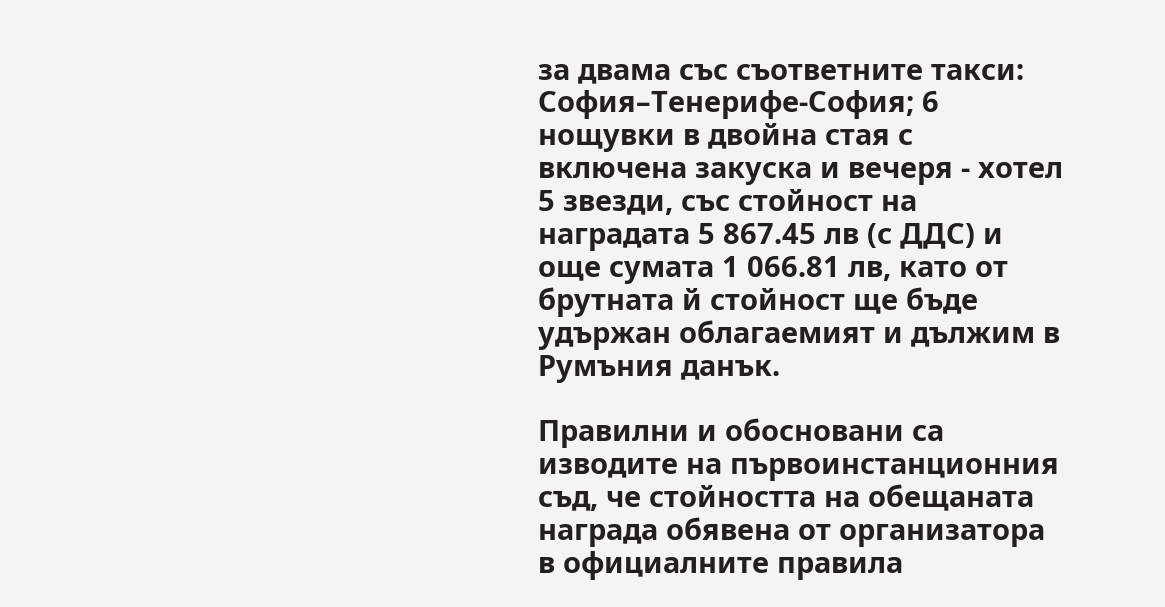за двама със съответните такси: София–Тенерифе-София; 6 нощувки в двойна стая с включена закуска и вечеря - хотел 5 звезди, със стойност на наградата 5 867.45 лв (с ДДС) и още сумата 1 066.81 лв, като от брутната й стойност ще бъде удържан облагаемият и дължим в Румъния данък.

Правилни и обосновани са изводите на първоинстанционния съд, че стойността на обещаната награда обявена от организатора в официалните правила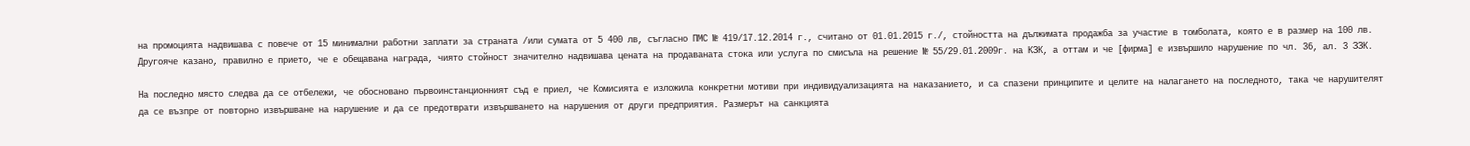на промоцията надвишава с повече от 15 минимални работни заплати за страната /или сумата от 5 400 лв, съгласно ПМС № 419/17.12.2014 г., считано от 01.01.2015 г./, стойността на дължимата продажба за участие в томболата, която е в размер на 100 лв. Другояче казано, правилно е прието, че е обещавана награда, чиято стойност значително надвишава цената на продаваната стока или услуга по смисъла на решение № 55/29.01.2009г. на КЗК, а оттам и че [фирма] е извършило нарушение по чл. 36, ал. 3 ЗЗК.

На последно място следва да се отбележи, че обосновано първоинстанционният съд е приел, че Комисията е изложила конкретни мотиви при индивидуализацията на наказанието, и са спазени принципите и целите на налагането на последното, така че нарушителят да се възпре от повторно извършване на нарушение и да се предотврати извършването на нарушения от други предприятия. Размерът на санкцията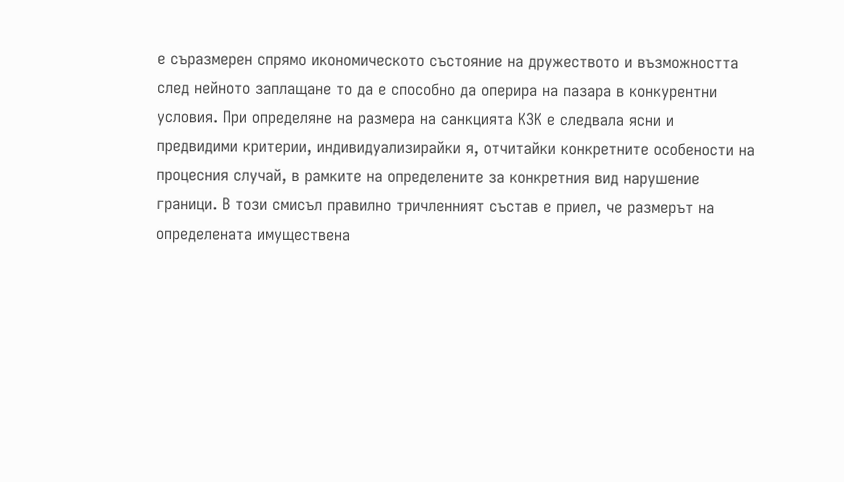е съразмерен спрямо икономическото състояние на дружеството и възможността след нейното заплащане то да е способно да оперира на пазара в конкурентни условия. При определяне на размера на санкцията КЗК е следвала ясни и предвидими критерии, индивидуализирайки я, отчитайки конкретните особености на процесния случай, в рамките на определените за конкретния вид нарушение граници. В този смисъл правилно тричленният състав е приел, че размерът на определената имуществена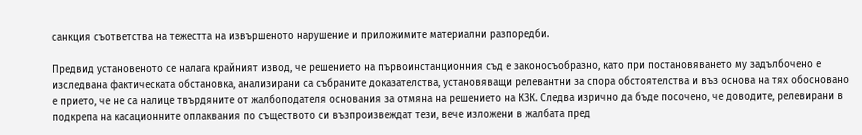санкция съответства на тежестта на извършеното нарушение и приложимите материални разпоредби.

Предвид установеното се налага крайният извод, че решението на първоинстанционния съд е законосъобразно, като при постановяването му задълбочено е изследвана фактическата обстановка, анализирани са събраните доказателства, установяващи релевантни за спора обстоятелства и въз основа на тях обосновано е прието, че не са налице твърдяните от жалбоподателя основания за отмяна на решението на КЗК. Следва изрично да бъде посочено, че доводите, релевирани в подкрепа на касационните оплаквания по съществото си възпроизвеждат тези, вече изложени в жалбата пред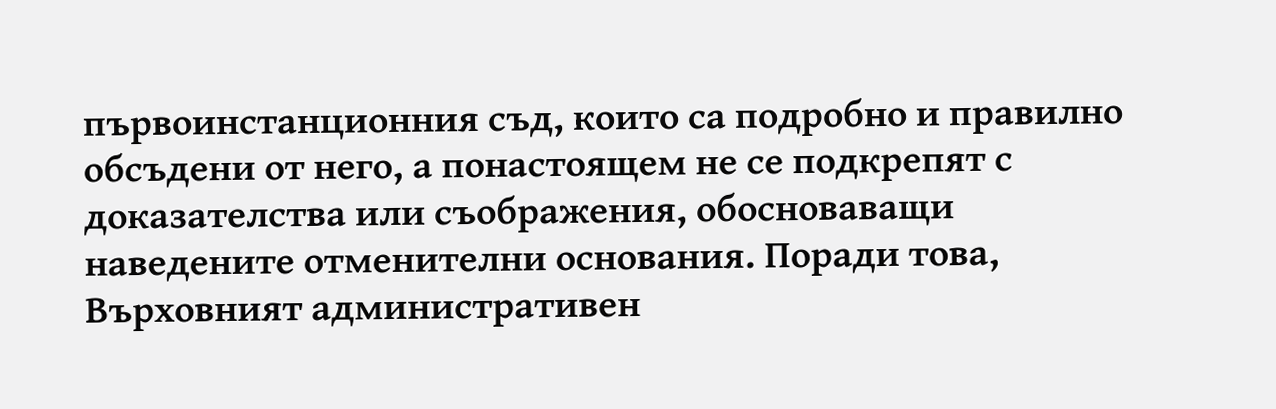първоинстанционния съд, които са подробно и правилно обсъдени от него, а понастоящем не се подкрепят с доказателства или съображения, обосноваващи наведените отменителни основания. Поради това, Върховният административен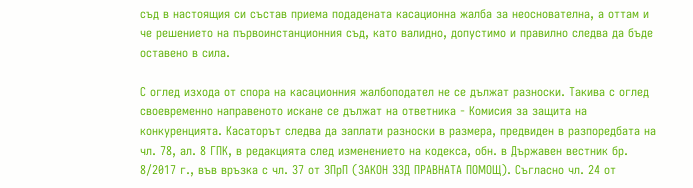съд в настоящия си състав приема подадената касационна жалба за неоснователна, а оттам и че решението на първоинстанционния съд, като валидно, допустимо и правилно следва да бъде оставено в сила.

С оглед изхода от спора на касационния жалбоподател не се дължат разноски. Такива с оглед своевременно направеното искане се дължат на ответника - Комисия за защита на конкуренцията. Касаторът следва да заплати разноски в размера, предвиден в разпоредбата на чл. 78, ал. 8 ГПК, в редакцията след изменението на кодекса, обн. в Държавен вестник бр. 8/2017 г., във връзка с чл. 37 от ЗПрП (ЗАКОН ЗЗД ПРАВНАТА ПОМОЩ). Съгласно чл. 24 от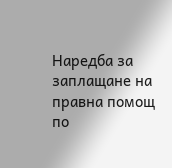Наредба за заплащане на правна помощ по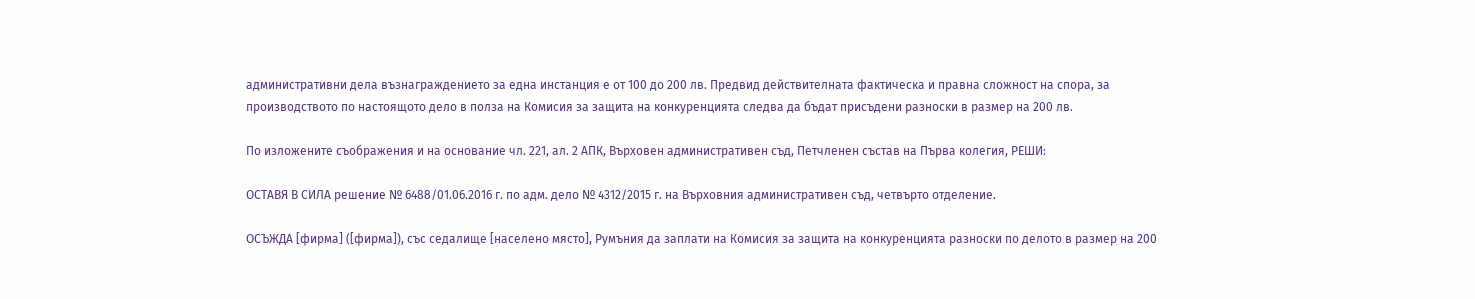административни дела възнаграждението за една инстанция е от 100 до 200 лв. Предвид действителната фактическа и правна сложност на спора, за производството по настоящото дело в полза на Комисия за защита на конкуренцията следва да бъдат присъдени разноски в размер на 200 лв.

По изложените съображения и на основание чл. 221, ал. 2 АПК, Върховен административен съд, Петчленен състав на Първа колегия, РЕШИ:

ОСТАВЯ В СИЛА решение № 6488/01.06.2016 г. по адм. дело № 4312/2015 г. на Върховния административен съд, четвърто отделение.

ОСЪЖДА [фирма] ([фирма]), със седалище [населено място], Румъния да заплати на Комисия за защита на конкуренцията разноски по делото в размер на 200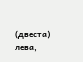(двеста) лева,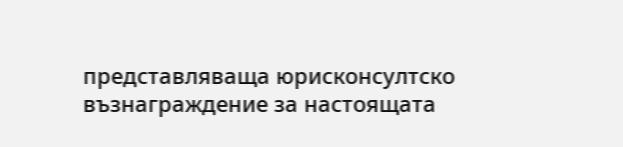представляваща юрисконсултско възнаграждение за настоящата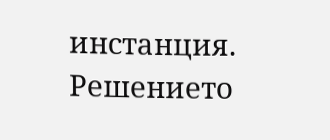инстанция. Решението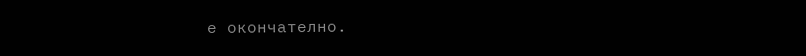е окончателно.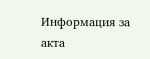Информация за акта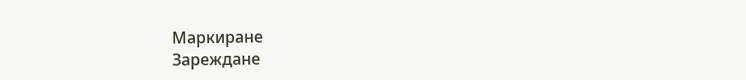Маркиране
Зареждане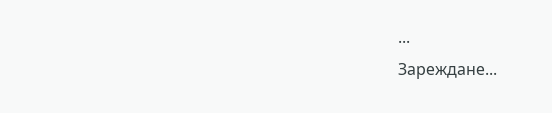...
Зареждане...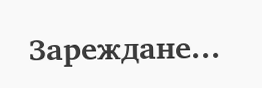Зареждане...